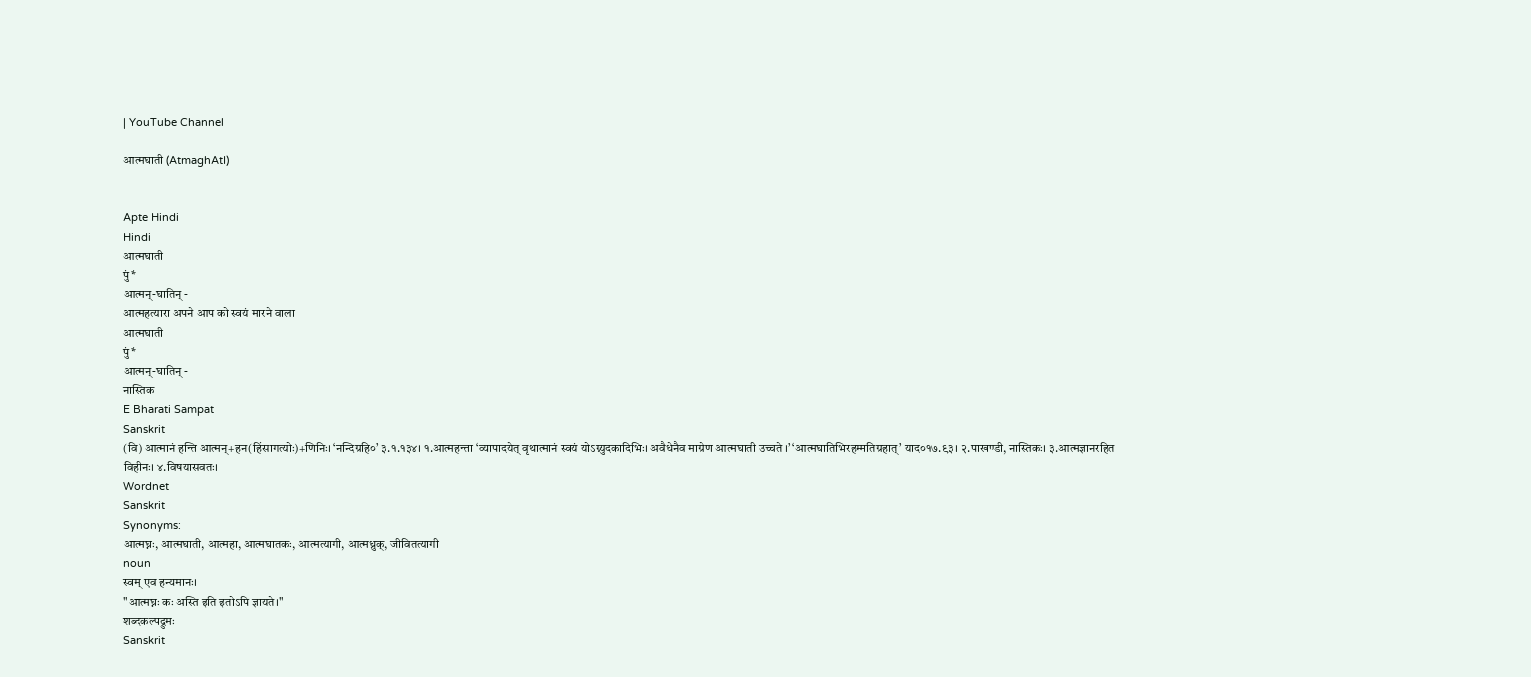| YouTube Channel

आत्मघाती (AtmaghAtI)


Apte Hindi
Hindi
आत्मघाती
पुं*
आत्मन्-घातिन् -
आत्महत्यारा अपने आप को स्वयं मारने वाला
आत्मघाती
पुं*
आत्मन्-घातिन् -
नास्तिक
E Bharati Sampat
Sanskrit
(वि) आत्मानं हन्ति आत्मन्+हन(हिंसागत्योः)+णिनिः। ‘नन्दिग्रहि०’ ३.१.१३४। १.आत्महन्ता ‘व्यापादयेत् वृथात्मानं स्वयं योऽग्न्युदकादिभिः। अवैधेनैव माग्रेण आत्मघाती उच्चते ।’ ‘आत्मघातिभिरहम्मतिग्रहात्’ याद०१७.९३। २.पाखण्डी, नास्तिकः। ३.आत्मज्ञानरहित विहीनः। ४.विषयासवतः।
Wordnet
Sanskrit
Synonyms:
आत्मघ्नः, आत्मघाती, आत्महा, आत्मघातकः, आत्मत्यागी, आत्मध्रुक्, जीवितत्यागी
noun
स्वम् एव हन्यमानः।
"आत्मघ्नः कः अस्ति इति इतोऽपि ज्ञायते।"
शब्दकल्पद्रुमः
Sanskrit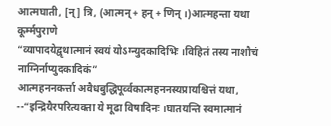आत्मघाती, [न्] त्रि, (आत्मन् + हन् + णिन् ।)आत्महन्ता यथा कूर्म्मपुराणे
“व्यापादयेद्वृथात्मानं स्वयं योऽग्न्युदकादिभिः ।विहितं तस्य नाशौचं नाग्निर्नाप्युदकादिकं”
आत्महननकर्त्ता अवैधबुद्धिपूर्व्वकात्महननस्यप्रायश्चित्तं यथा, --“इन्द्रियैरपरित्यक्ता ये मूढा विषादिनः ।घातयन्ति स्वमात्मानं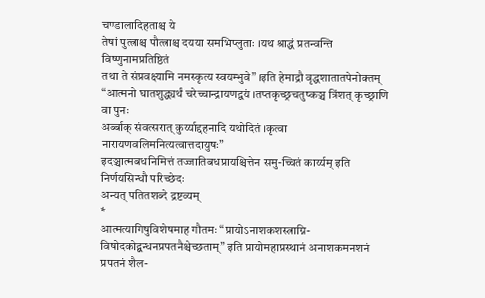चण्डालादिहताश्च ये
तेषां पुत्त्राश्च पौत्त्राश्च दयया समभिप्लुताः ।यथ श्राद्धं प्रतन्वन्ति विष्णुनामप्रतिष्ठितं
तथा ते संप्रवक्ष्यामि नमस्कृत्य स्वयम्भुवे” ।इति हेमाद्रौ वृद्धशातातपेनोक्तम्
“आत्मनो घातशुद्ध्यर्थं चरेच्चान्द्रायणद्वयं ।तप्तकृच्छ्रचतुष्कञ्च त्रिंशत् कृच्छ्राणि वा पुनः
अर्ब्बाक् संवत्सरात् कुर्य्याद्दहनादि यथोदितं ।कृत्वा नारायणवलिमनित्यत्वात्तदायुषः”
इदञ्चात्मबधनिमित्तं तज्जातिबधप्रायश्चित्तेन समु-च्चितं कार्य्यम् इति निर्णयसिन्धौ परिच्छेदः
अन्यत् पतितशब्दे द्रष्टव्यम्
*
आत्मत्यागिषुविशेषमाह गौतमः “प्रायोऽनाशकशस्त्राग्नि-विषोदकोद्बन्धनप्रपतनैश्चेच्छताम्” इति प्रायोमहाप्रस्थानं अनाशकमनशनं प्रपतनं शैल-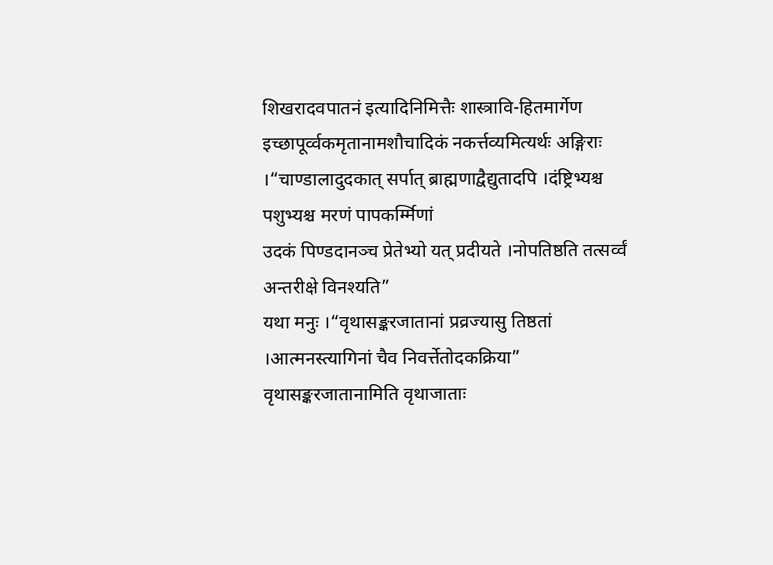शिखरादवपातनं इत्यादिनिमित्तैः शास्त्रावि-हितमार्गेण इच्छापूर्व्वकमृतानामशौचादिकं नकर्त्तव्यमित्यर्थः अङ्गिराः ।“चाण्डालादुदकात् सर्पात् ब्राह्मणाद्वैद्युतादपि ।दंष्ट्रिभ्यश्च पशुभ्यश्च मरणं पापकर्म्मिणां
उदकं पिण्डदानञ्च प्रेतेभ्यो यत् प्रदीयते ।नोपतिष्ठति तत्सर्व्वं अन्तरीक्षे विनश्यति”
यथा मनुः ।“वृथासङ्करजातानां प्रव्रज्यासु तिष्ठतां ।आत्मनस्त्यागिनां चैव निवर्त्तेतोदकक्रिया”
वृथासङ्करजातानामिति वृथाजाताः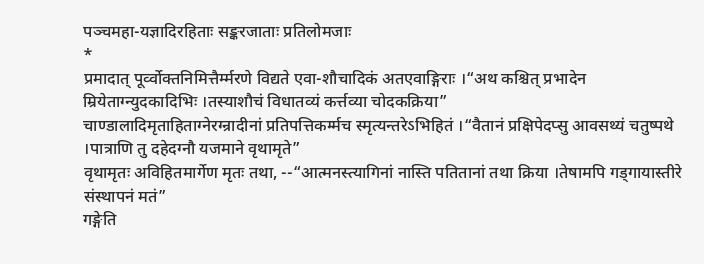पञ्चमहा-यज्ञादिरहिताः सङ्करजाताः प्रतिलोमजाः
*
प्रमादात् पूर्व्वोक्तनिमित्तैर्म्मरणे विद्यते एवा-शौचादिकं अतएवाङ्गिराः ।“अथ कश्चित् प्रभादेन म्रियेताग्न्युदकादिभिः ।तस्याशौचं विधातव्यं कर्त्तव्या चोदकक्रिया”
चाण्डालादिमृताहिताग्नेरग्न्रादीनां प्रतिपत्तिकर्म्मच स्मृत्यन्तरेऽभिहितं ।“वैतानं प्रक्षिपेदप्सु आवसथ्यं चतुष्पथे ।पात्राणि तु दहेदग्नौ यजमाने वृथामृते”
वृथामृतः अविहितमार्गेण मृतः तथा, --“आत्मनस्त्यागिनां नास्ति पतितानां तथा क्रिया ।तेषामपि गड्गायास्तीरे संस्थापनं मतं”
गङ्गेति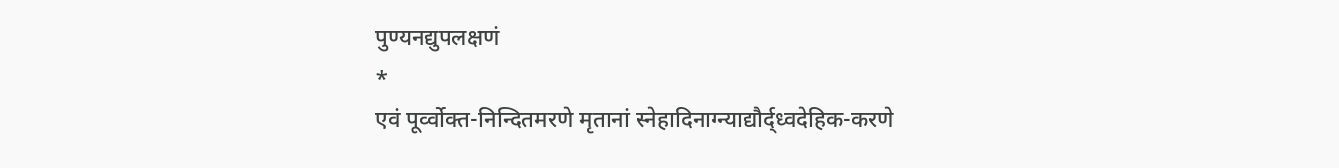पुण्यनद्युपलक्षणं
*
एवं पूर्व्वोक्त-निन्दितमरणे मृतानां स्नेहादिनाग्न्याद्यौर्द्ध्वदेहिक-करणे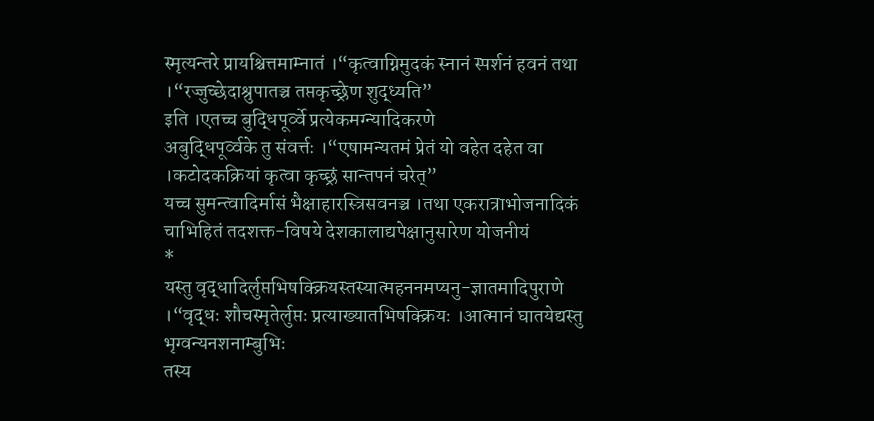स्मृत्यन्तरे प्रायश्चित्तमाम्नातं ।“कृत्वाग्निमुदकं स्नानं स्पर्शनं हवनं तथा ।“रज्जुच्छेदाश्रुपातञ्च तप्तकृच्छ्रेण शुद्ध्यति”
इति ।एतच्च बुद्धिपूर्व्वे प्रत्येकमग्न्यादिकरणे
अबुद्धिपूर्व्वके तु संवर्त्तः ।“एषामन्यतमं प्रेतं यो वहेत दहेत वा ।कटोदकक्रियां कृत्वा कृच्छ्रं सान्तपनं चरेत्”
यच्च सुमन्त्वादिर्मासं भैक्षाहारस्त्रिसवनञ्च ।तथा एकरात्राभोजनादिकं चाभिहितं तदशक्त-विषये देशकालाद्यपेक्षानुसारेण योजनीयं
*
यस्तु वृद्धादिर्लुप्तभिषक्क्रियस्तस्यात्महननमप्यनु-ज्ञातमादिपुराणे ।“वृद्धः शौचस्मृतेर्लुप्तः प्रत्याख्यातभिषक्क्रियः ।आत्मानं घातयेद्यस्तु भृग्वन्यनशनाम्बुभिः
तस्य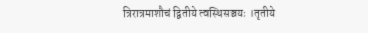त्रिरात्रमाशौचं द्वितीये त्वस्थिसञ्चयः ।तृतीये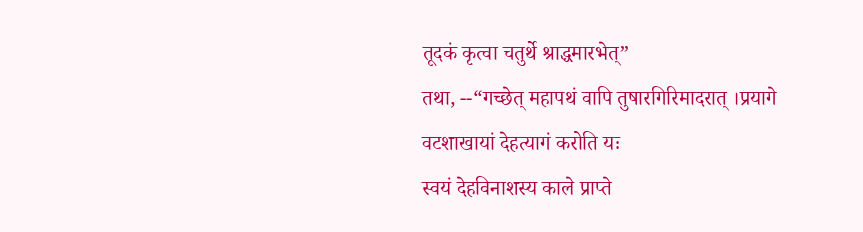तूदकं कृत्वा चतुर्थे श्राद्धमारभेत्”
तथा, --“गच्छेत् महापथं वापि तुषारगिरिमादरात् ।प्रयागे वटशाखायां देहत्यागं करोति यः
स्वयं देहविनाशस्य काले प्राप्ते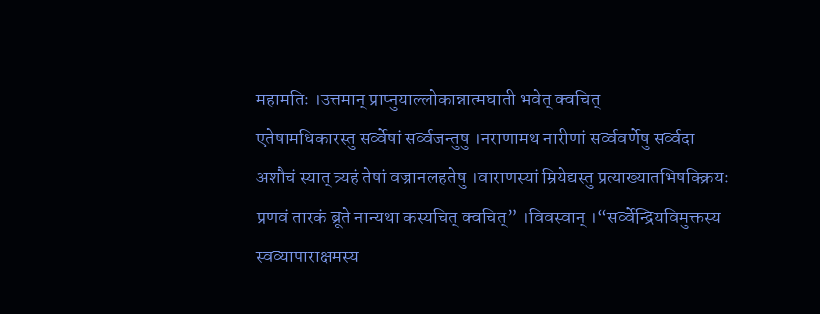महामतिः ।उत्तमान् प्राप्नुयाल्लोकान्नात्मघाती भवेत् क्वचित्
एतेषामधिकारस्तु सर्व्वेषां सर्व्वजन्तुषु ।नराणामथ नारीणां सर्व्ववर्णेषु सर्व्वदा
अशौचं स्यात् त्र्यहं तेषां वज्रानलहतेषु ।वाराणस्यां म्रियेद्यस्तु प्रत्याख्यातभिषक्क्रियः
प्रणवं तारकं ब्रूते नान्यथा कस्यचित् क्वचित्” ।विवस्वान् ।“सर्व्वेन्द्रियविमुक्तस्य स्वव्यापाराक्षमस्य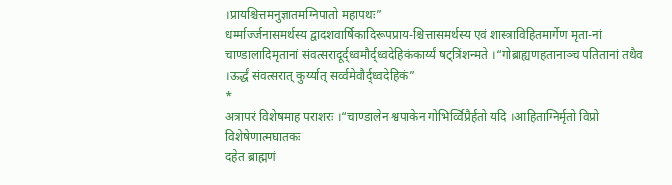।प्रायश्चित्तमनुज्ञातमग्निपातो महापथः”
धर्म्मार्ज्जनासमर्थस्य द्वादशवार्षिकादिरूपप्राय-श्चित्तासमर्थस्य एवं शास्त्राविहितमार्गेण मृता-नां चाण्डालादिमृतानां संवत्सरादूर्द्ध्वमौर्द्ध्वदेहिकंकार्य्यं षट्त्रिंशन्मते ।“गोब्राह्यणहतानाञ्च पतितानां तथैव ।ऊर्द्धं संवत्सरात् कुर्य्यात् सर्व्वमेवौर्द्ध्वदेहिकं”
*
अत्रापरं विशेषमाह पराशरः ।“चाण्डालेन श्वपाकेन गोभिर्व्विप्रैर्हतो यदि ।आहिताग्निर्मृतो विप्रो विशेषेणात्मघातकः
दहेत ब्राह्मणं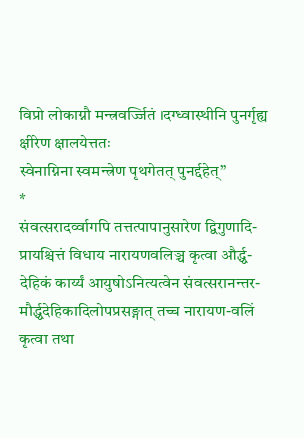विप्रो लोकाग्नौ मन्त्रवर्ज्जितं ।दग्ध्वास्थीनि पुनर्गृह्य क्षीरेण क्षालयेत्ततः
स्वेनाग्निना स्वमन्त्रेण पृथगेतत् पुनर्द्दहेत्”
*
संवत्सरादर्व्वागपि तत्तत्पापानुसारेण द्विगुणादि-प्रायश्चित्तं विधाय नारायणवलिञ्च कृत्वा और्द्ध्व-देहिकं कार्य्यं आयुषोऽनित्यत्वेन संवत्सरानन्तर-मौर्द्ध्वदेहिकादिलोपप्रसङ्गात् तच्च नारायण-वलिं कृत्वा तथा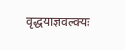वृद्धयाज्ञवल्क्यः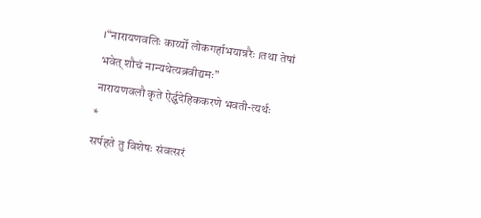।“नारायणवलिः कार्य्यो लोकगर्हाभयान्नरैः ।तथा तेषां भवेत् शौचं नान्यथेत्यब्रवीद्यमः”
नारायणवलौ कृते ऐर्द्ध्वदेहिककरणे भवती-त्यर्थः
*
सर्पहते तु विशेषः संवत्सरं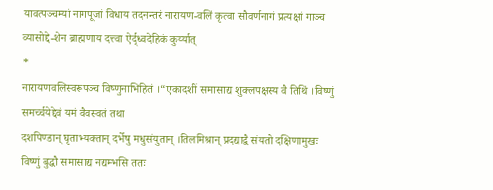यावत्पञ्चम्यां नागपूजां विधाय तदनन्तरं नारायण-वलिं कृत्वा सौवर्णनागं प्रत्यक्षां गाञ्च व्यासोद्दे-शेन ब्राह्मणाय दत्त्वा ऐर्द्ध्वदेहिकं कुर्य्यात्
*
नारायणवलिस्वरूपञ्च विष्णुनाभिहितं ।“एकादशीं समासाद्य शुक्लपक्षस्य वै तिथिं ।विष्णुं समर्च्चयेद्देवं यमं वैवस्वतं तथा
दशपिण्डान् घृताभ्यक्तान् दर्भेषु मधुसंयुतान् ।तिलमिश्रान् प्रदद्याद्वै संयतो दक्षिणामुखः
विष्णुं बुद्धौ समासाद्य नद्यम्भसि ततः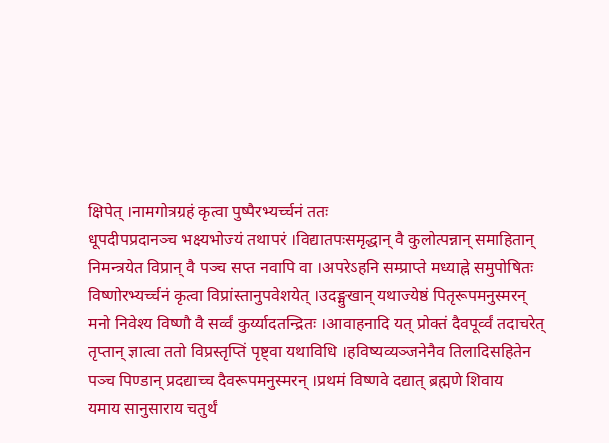क्षिपेत् ।नामगोत्रग्रहं कृत्वा पुष्पैरभ्यर्च्चनं ततः
धूपदीपप्रदानञ्च भक्ष्यभोज्यं तथापरं ।विद्यातपःसमृद्धान् वै कुलोत्पन्नान् समाहितान्
निमन्त्रयेत विप्रान् वै पञ्च सप्त नवापि वा ।अपरेऽहनि सम्प्राप्ते मध्याह्ने समुपोषितः
विष्णोरभ्यर्च्चनं कृत्वा विप्रांस्तानुपवेशयेत् ।उदङ्मुखान् यथाज्येष्ठं पितृरूपमनुस्मरन्
मनो निवेश्य विष्णौ वै सर्व्वं कुर्य्यादतन्द्रितः ।आवाहनादि यत् प्रोक्तं दैवपूर्व्वं तदाचरेत्
तृप्तान् ज्ञात्वा ततो विप्रस्तृप्तिं पृष्ट्वा यथाविधि ।हविष्यव्यञ्जनेनैव तिलादिसहितेन
पञ्च पिण्डान् प्रदद्याच्च दैवरूपमनुस्मरन् ।प्रथमं विष्णवे दद्यात् ब्रह्मणे शिवाय
यमाय सानुसाराय चतुर्थं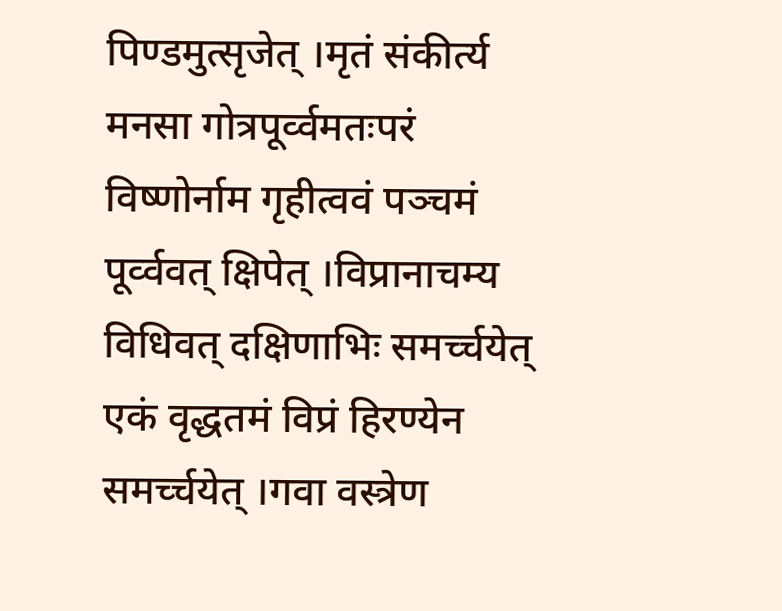पिण्डमुत्सृजेत् ।मृतं संकीर्त्य मनसा गोत्रपूर्व्वमतःपरं
विष्णोर्नाम गृहीत्ववं पञ्चमं पूर्व्ववत् क्षिपेत् ।विप्रानाचम्य विधिवत् दक्षिणाभिः समर्च्चयेत्
एकं वृद्धतमं विप्रं हिरण्येन समर्च्चयेत् ।गवा वस्त्रेण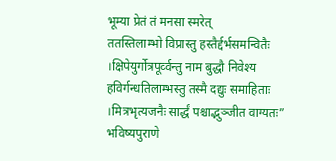भूम्या प्रेतं तं मनसा स्मरेत्
ततस्तिलाम्भो विप्रास्तु हस्तैर्द्दर्भसमन्वितैः ।क्षिपेयुर्गोत्रपूर्व्वन्तु नाम बुद्धौ निवेश्य
हविर्गन्धतिलाम्भस्तु तस्मै दद्युः समाहिताः ।मित्रभृत्यजनैः सार्द्धं पश्चाद्भुञ्जीत वाग्यतः”
भविष्यपुराणे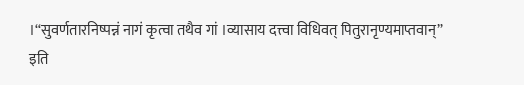।“सुवर्णतारनिष्पन्नं नागं कृत्वा तथैव गां ।व्यासाय दत्त्वा विधिवत् पितुरानृण्यमाप्तवान्”
इति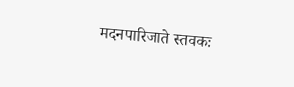मदनपारिजाते स्तवकः